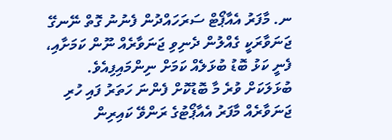ނ. މާފަރު އެއާޕޯޓް ސަރަހައްދުން ފެނުނު ގޮތް ނޭނގޭ ޖަނަވާރަކީ ގެއްލުން ދެނިވި ޖަނަވާރެއް ނޫން ކަމަށާއި، ފެނީ ކަޅު ބޮޑު ބުޅަލެއް ކަމަށް ނިންމައިފިއެވެ.
ބުޅަލަކަށް ވުރެ މާ ބޮޑުކޮށް ފެންނަ ހަތަރު ފައި ހުރި ޖަނަވާރެއް މާފަރު އެއާޕޯޓުގެ ރަންވޭ ކައިރިން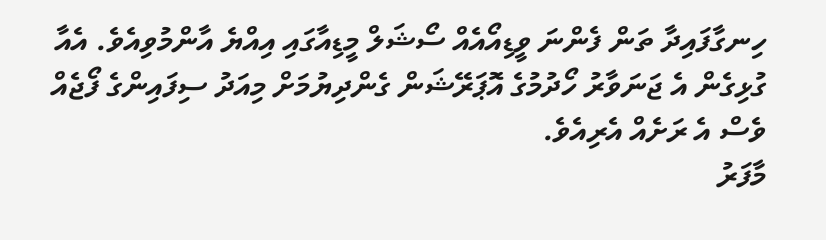ހިނގާފައިދާ ތަން ފެންނަ ވީޑިއޯއެއް ސޯޝަލް މީޑިއާގައި އިއްޔެ އާންމުވިއެވެ. އެއާ ގުޅިގެން އެ ޖަނަވާރު ހޯދުމުގެ އޮޕަރޭޝަން ގެންދިޔުމަށް މިއަދު ސިފައިންގެ ފޯޖެއް ވެސް އެ ރަށެއް އެރިއެވެ.
މާފަރު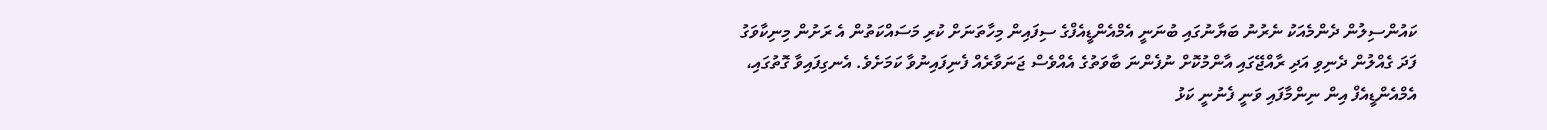ކައުންސިލުން ދެންމެއަކު ނެރުނު ބަޔާނުގައި ބުނަނީ އެމްއެންޑީއެފްގެ ސިފައިން މިހާތަނަށް ކުރި މަސައްކަތުން އެ ރަށުން މިނިކާވަގު ފަދަ ގެއްލުން ދެނިވި އަދި ރާއްޖޭގައި އާންމުކޮށް ނުފެންނަ ބާވަތުގެ އެއްވެސް ޖަނަވާރެއް ފެނިފައިނުވާ ކަމަށެވެ. އެނގިފައިވާ ގޮތުގައި، އެމްއެންޑީއެފް އިން ނިންމާފައި ވަނީ ފެނުނީ ކަޅު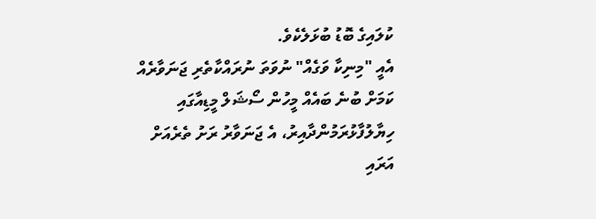ކުލައިގެ ބޮޑު ބުޅަލެކެވެ.
އެއީ "މިނިކާ ވަގެއް" ނުވަތަ ނުރައްކާތެރި ޖަނަވާރެއް ކަމަށް ބުނެ ބައެއް މީހުން ސޯޝަލް މީޑިއާގައި ހިޔާލުފާޅުރަމުންދާއިރު، އެ ޖަނަވާރު ރަށު ތެރެއަށް އަރައި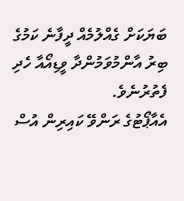ބަޔަކަށް ގެއްލުމެއް ދީފާނެ ކަމުގެ ބިރު އާންމުވަމުންދާ ވީޑިއޯއާ ހެދި ފެތުރުނެވެ.
އެއާޕޯޓުގެ ރަންވޭ ކައިރިން އުސް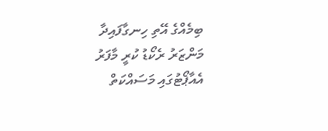ބިމެއްގެ އޭތި ހިނގާފައިދާ މަންޒަރު ރެކޯޑު ކުރީ މާފަރު އެއާޕޯޓުގައި މަސައްކަތް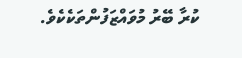ކުރާ ބޭރު މުވައްޒަފުންތަކެކެވެ.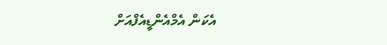އެކަން އެމްއެންޑީއެފްއަށް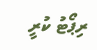ރިޕޯޓު ކުރީ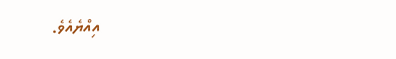އިއްޔެއެވެ.